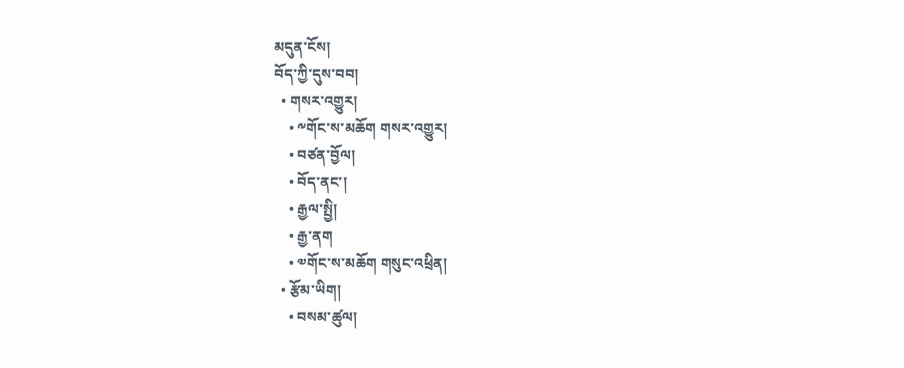མདུན་ངོས།
བོད་ཀྱི་དུས་བབ།
  • གསར་འགྱུར།
    • ༸གོང་ས་མཆོག གསར་འགྱུར།
    • བཙན་བྱོལ།
    • བོད་ནང་།
    • རྒྱལ་སྤྱི།
    • རྒྱ་ནག
    • ༧གོང་ས་མཆོག གསུང་འཕྲིན།
  • རྩོམ་ཡིག།
    • བསམ་ཚུལ།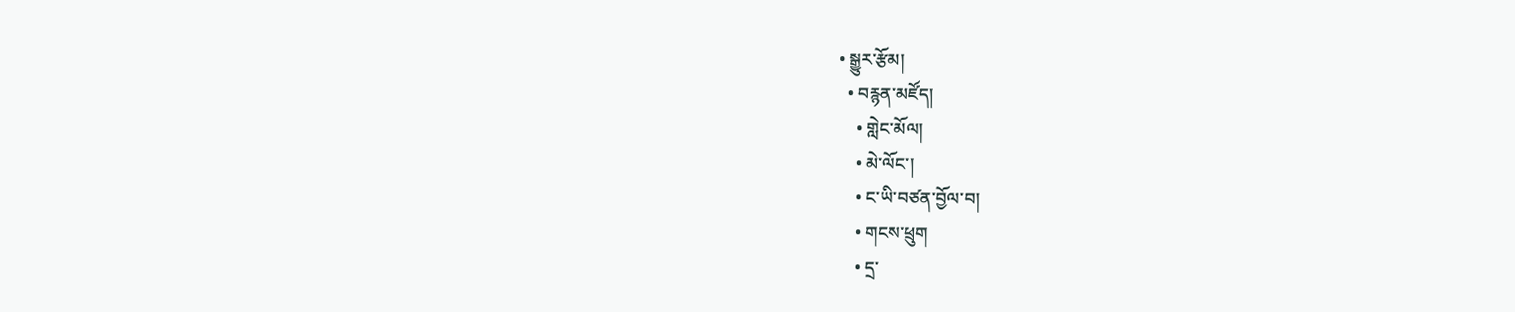• སྒྱུར་རྩོམ།
  • བརྙན་མཛོད།
    • གླེང་མོལ།
    • མེ་ལོང་།
    • ང་ཡི་བཙན་བྱོལ་བ།
    • གངས་ཕྲུག
    • དྲ་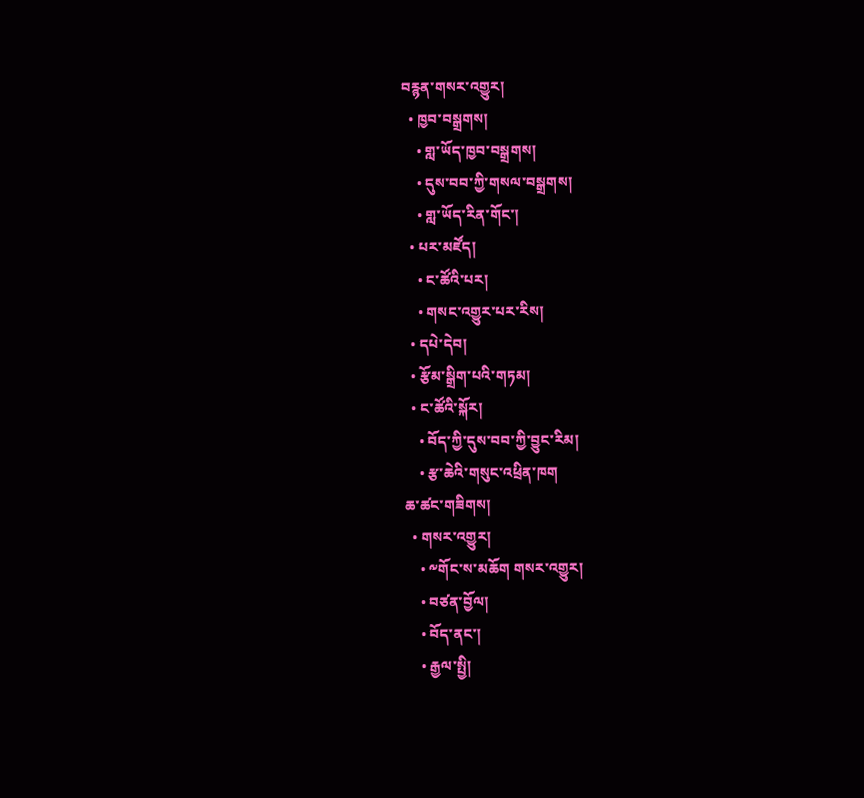བརྙན་གསར་འགྱུར།
  • ཁྱབ་བསྒྲགས།
    • གླ་ཡོད་ཁྱབ་བསྒྲགས།
    • དུས་བབ་ཀྱི་གསལ་བསྒྲགས།
    • གླ་ཡོད་རིན་གོང་།
  • པར་མཛོད།
    • ང་ཚོའི་པར།
    • གསང་འགྱུར་པར་རིས།
  • དཔེ་དེབ།
  • རྩོམ་སྒྲིག་པའི་གཏམ།
  • ང་ཚོའི་སྐོར།
    • བོད་ཀྱི་དུས་བབ་ཀྱི་བྱུང་རིམ།
    • རྩ་ཆེའི་གསུང་འཕྲིན་ཁག
ཆ་ཚང་གཟིགས།
  • གསར་འགྱུར།
    • ༸གོང་ས་མཆོག གསར་འགྱུར།
    • བཙན་བྱོལ།
    • བོད་ནང་།
    • རྒྱལ་སྤྱི།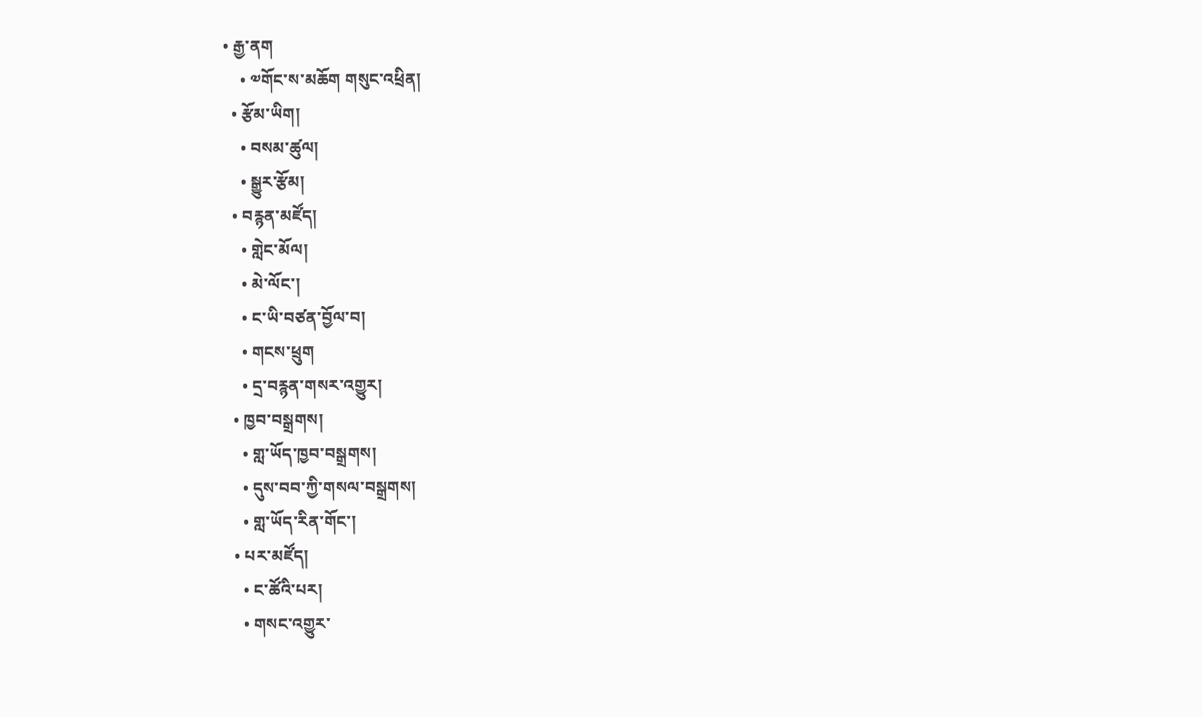• རྒྱ་ནག
    • ༧གོང་ས་མཆོག གསུང་འཕྲིན།
  • རྩོམ་ཡིག།
    • བསམ་ཚུལ།
    • སྒྱུར་རྩོམ།
  • བརྙན་མཛོད།
    • གླེང་མོལ།
    • མེ་ལོང་།
    • ང་ཡི་བཙན་བྱོལ་བ།
    • གངས་ཕྲུག
    • དྲ་བརྙན་གསར་འགྱུར།
  • ཁྱབ་བསྒྲགས།
    • གླ་ཡོད་ཁྱབ་བསྒྲགས།
    • དུས་བབ་ཀྱི་གསལ་བསྒྲགས།
    • གླ་ཡོད་རིན་གོང་།
  • པར་མཛོད།
    • ང་ཚོའི་པར།
    • གསང་འགྱུར་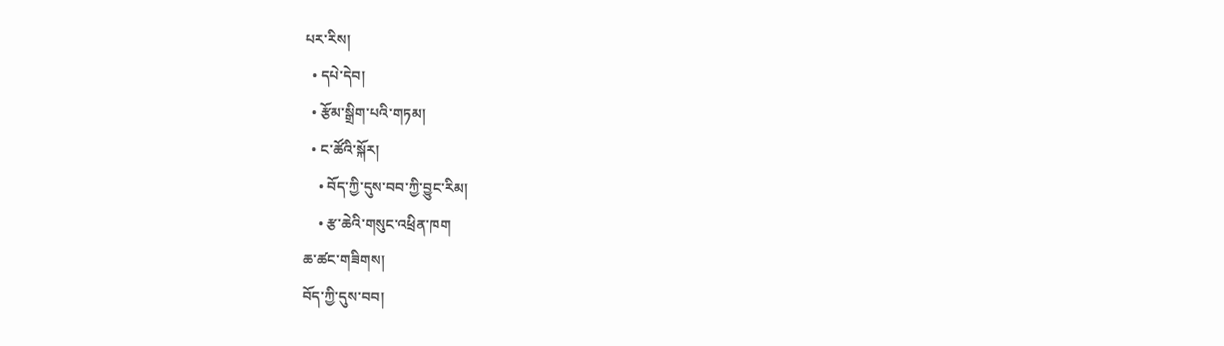པར་རིས།
  • དཔེ་དེབ།
  • རྩོམ་སྒྲིག་པའི་གཏམ།
  • ང་ཚོའི་སྐོར།
    • བོད་ཀྱི་དུས་བབ་ཀྱི་བྱུང་རིམ།
    • རྩ་ཆེའི་གསུང་འཕྲིན་ཁག
ཆ་ཚང་གཟིགས།
བོད་ཀྱི་དུས་བབ།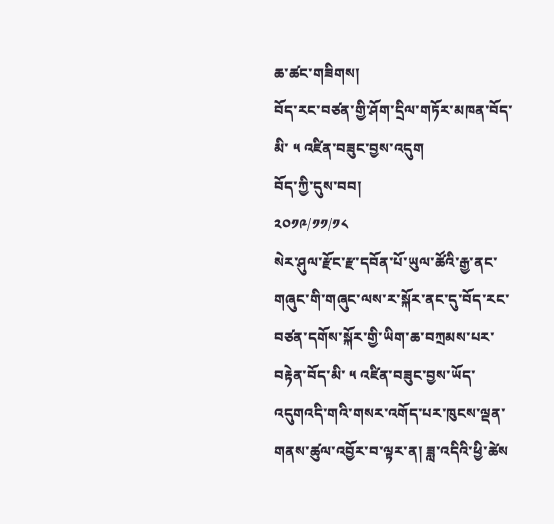ཆ་ཚང་གཟིགས།
བོད་རང་བཙན་གྱི་ཤོག་དྲིལ་གཏོར་མཁན་བོད་མི་ ༥ འཛིན་བཟུང་བྱས་འདུག
བོད་ཀྱི་དུས་བབ།
༢༠༡༩/༡༡/༡༨
སེར་ཤུལ་རྫོང་རྫ་དབོན་པོ་ཡུལ་ཚོའི་རྒྱ་ནང་གཞུང་གི་གཞུང་ལས་ར་སྐོར་ནང་དུ་བོད་རང་བཙན་དགོས་སྐོར་གྱི་ཡིག་ཆ་བཀྲམས་པར་བརྟེན་བོད་མི་ ༥ འཛིན་བཟུང་བྱས་ཡོད་འདུགའདི་གའི་གསར་འགོད་པར་ཁུངས་ལྡན་གནས་ཚུལ་འབྱོར་བ་ལྟར་ན། ཟླ་འདིའི་ཕྱི་ཚེས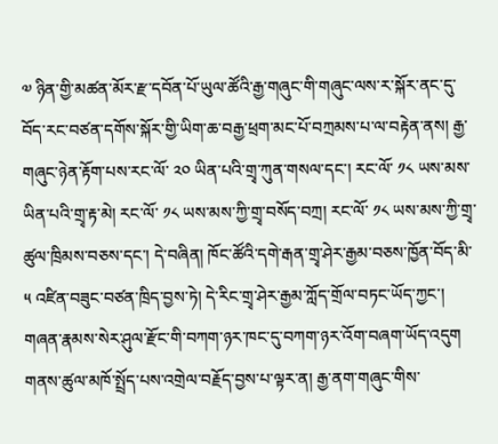༧ ཉིན་གྱི་མཚན་མོར་རྫ་དབོན་པོ་ཡུལ་ཚོའི་རྒྱ་གཞུང་གི་གཞུང་ལས་ར་སྐོར་ནང་དུ་བོད་རང་བཙན་དགོས་སྐོར་གྱི་ཡིག་ཆ་བརྒྱ་ཕྲག་མང་པོ་བཀྲམས་པ་ལ་བརྟེན་ནས། རྒྱ་གཞུང་ཉེན་རྟོག་པས་རང་ལོ་ ༢༠ ཡིན་པའི་གྲྭ་ཀུན་གསལ་དང་། རང་ལོ་ ༡༨ ཡས་མས་ཡིན་པའི་གྲྭ་རྟ་མེ། རང་ལོ་ ༡༨ ཡས་མས་ཀྱི་གྲྭ་བསོད་བཀྲ། རང་ལོ་ ༡༨ ཡས་མས་ཀྱི་གྲྭ་ཚུལ་ཁྲིམས་བཅས་དང་། དེ་བཞིན། ཁོང་ཚོའི་དགེ་རྒན་གྲྭ་ཤེར་རྒྱམ་བཅས་ཁྱོན་བོད་མི་ ༥ འཛིན་བཟུང་བཙན་ཁྲིད་བྱས་ཏེ། དེ་རིང་གྲྭ་ཤེར་རྒྱམ་ཀློད་གྲོལ་བཏང་ཡོད་ཀྱང་། གཞན་རྣམས་སེར་ཤུལ་རྫོང་གི་བཀག་ཉར་ཁང་དུ་བཀག་ཉར་འོག་བཞག་ཡོད་འདུག
གནས་ཚུལ་མཁོ་སྤྲོད་པས་འགྲེལ་བརྗོད་བྱས་པ་ལྟར་ན། རྒྱ་ནག་གཞུང་གིས་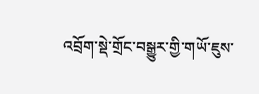འབྲོག་སྡེ་གྲོང་བསྒྱུར་གྱི་གཡོ་ཇུས་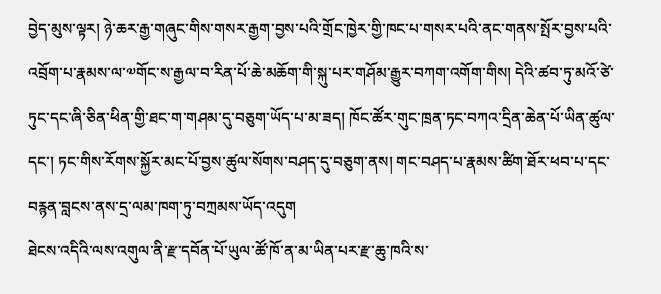བྱེད་མུས་ལྟར། ཉེ་ཆར་རྒྱ་གཞུང་གིས་གསར་རྒྱག་བྱས་པའི་གྲོང་ཁྱེར་གྱི་ཁང་པ་གསར་པའི་ནང་གནས་སྤོར་བྱས་པའི་འབྲོག་པ་རྣམས་ལ་༧གོང་ས་རྒྱལ་བ་རིན་པོ་ཆེ་མཆོག་གི་སྐུ་པར་གཤོམ་རྒྱུར་བཀག་འགོག་གིས། དེའི་ཚབ་ཏུ་མའོ་ཙེ་ཏུང་དང་ཞི་ཅིན་ཕིན་གྱི་ཐང་ག་གཤམ་དུ་བཅུག་ཡོད་པ་མ་ཟད། ཁོང་ཚོར་གུང་ཁྲན་ཏང་བཀའ་དྲིན་ཆེན་པོ་ཡིན་ཚུལ་དང་། ཏང་གིས་རོགས་སྐྱོར་མང་པོ་བྱས་ཚུལ་སོགས་བཤད་དུ་བཅུག་ནས། གང་བཤད་པ་རྣམས་ཚིག་ཐོར་ཕབ་པ་དང་བརྙན་བླངས་ནས་དྲ་ལམ་ཁག་ཏུ་བཀྲམས་ཡོད་འདུག
ཐེངས་འདིའི་ལས་འགུལ་ནི་རྫ་དབོན་པོ་ཡུལ་ཚོ་ཁོ་ན་མ་ཡིན་པར་རྫ་ཆུ་ཁའི་ས་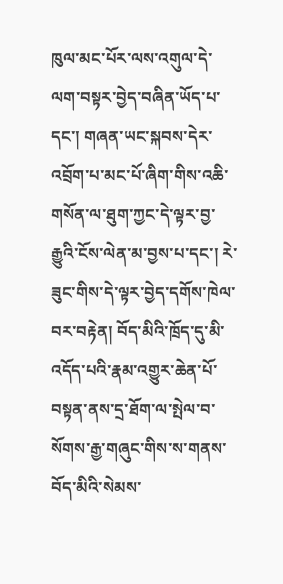ཁུལ་མང་པོར་ལས་འགུལ་དེ་ལག་བསྟར་བྱེད་བཞིན་ཡོད་པ་དང་། གཞན་ཡང་སྐབས་དེར་འབྲོག་པ་མང་པོ་ཞིག་གིས་འཆི་གསོན་ལ་ཐུག་ཀྱང་དེ་ལྟར་བྱ་རྒྱུའི་ངོས་ལེན་མ་བྱས་པ་དང་། རེ་ཟུང་གིས་དེ་ལྟར་བྱེད་དགོས་ཁེལ་བར་བརྟེན། བོད་མིའི་ཁྲོད་དུ་མི་འདོད་པའི་རྣམ་འགྱུར་ཆེན་པོ་བསྟན་ནས་དྲ་ཐོག་ལ་སྤེལ་བ་སོགས་རྒྱ་གཞུང་གིས་ས་གནས་བོད་མིའི་སེམས་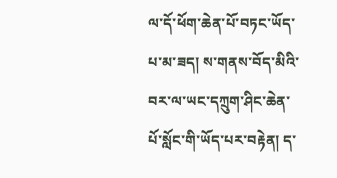ལ་དོ་ཕོག་ཆེན་པོ་བཏང་ཡོད་པ་མ་ཟད། ས་གནས་བོད་མིའི་བར་ལ་ཡང་དཀྲུག་ཤིང་ཆེན་པོ་སློང་གི་ཡོད་པར་བརྟེན། ད་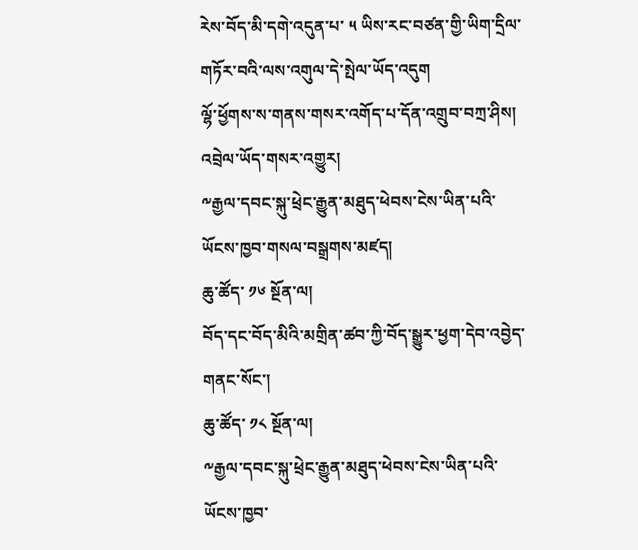རེས་བོད་མི་དགེ་འདུན་པ་ ༥ ཡིས་རང་བཙན་གྱི་ཡིག་དྲིལ་གཏོར་བའི་ལས་འགུལ་དེ་སྤེལ་ཡོད་འདུག
ལྷོ་ཕྱོགས་ས་གནས་གསར་འགོད་པ་དོན་འགྲུབ་བཀྲ་ཤིས།
འབྲེལ་ཡོད་གསར་འགྱུར།
༸རྒྱལ་དབང་སྐུ་ཕྲེང་རྒྱུན་མཐུད་ཕེབས་ངེས་ཡིན་པའི་ཡོངས་ཁྱབ་གསལ་བསྒྲགས་མཛད།
ཆུ་ཚོད་ ༡༦ སྔོན་ལ།
བོད་དང་བོད་མིའི་མགྲིན་ཚབ་ཀྱི་བོད་སྒྱུར་ཕྱག་དེབ་འབྱེད་གནང་སོང་།
ཆུ་ཚོད་ ༡༨ སྔོན་ལ།
༸རྒྱལ་དབང་སྐུ་ཕྲེང་རྒྱུན་མཐུད་ཕེབས་ངེས་ཡིན་པའི་ཡོངས་ཁྱབ་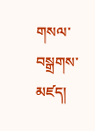གསལ་བསྒྲགས་མཛད།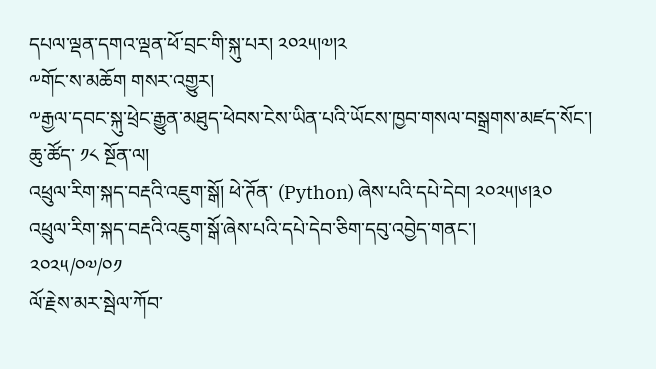དཔལ་ལྡན་དགའ་ལྡན་ཕོ་བྲང་གི་སྐུ་པར། ༢༠༢༥།༧།༢
༸གོང་ས་མཆོག གསར་འགྱུར།
༸རྒྱལ་དབང་སྐུ་ཕྲེང་རྒྱུན་མཐུད་ཕེབས་ངེས་ཡིན་པའི་ཡོངས་ཁྱབ་གསལ་བསྒྲགས་མཛད་སོང་།
ཆུ་ཚོད་ ༡༨ སྔོན་ལ།
འཕྲུལ་རིག་སྐད་བརྡའི་འཇུག་སྒོ། ཕེ་ཊོན་ (Python) ཞེས་པའི་དཔེ་དེབ། ༢༠༢༥།༦།༣༠
འཕྲུལ་རིག་སྐད་བརྡའི་འཇུག་སྒོ་ཞེས་པའི་དཔེ་དེབ་ཅིག་དབུ་འབྱེད་གནང་།
༢༠༢༥/༠༧/༠༡
ལོ་རྗེས་མར་སྦེལ་ཀོབ་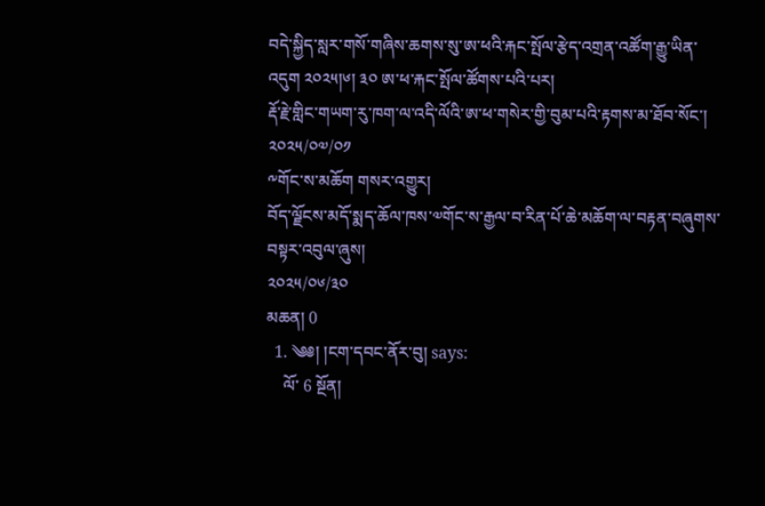བདེ་སྐྱིད་སླར་གསོ་གཞིས་ཆགས་སུ་ཨ་ཕའི་རྐང་སྤོལ་རྩེད་འགྲན་འཚོག་རྒྱུ་ཡིན་འདུག ༢༠༢༥།༦། ༣༠ ཨ་ཕ་རྐང་སྤོལ་ཚོགས་པའི་པར།
རྡོ་རྗེ་གླིང་གཡག་རུ་ཁག་ལ་འདི་ལོའི་ཨ་ཕ་གསེར་གྱི་བུམ་པའི་རྟགས་མ་ཐོབ་སོང་།
༢༠༢༥/༠༧/༠༡
༸གོང་ས་མཆོག གསར་འགྱུར།
བོད་ལྗོངས་མདོ་སྨད་ཆོལ་ཁས་༧གོང་ས་རྒྱལ་བ་རིན་པོ་ཆེ་མཆོག་ལ་བརྟན་བཞུགས་བསྟར་འབུལ་ཞུས།
༢༠༢༥/༠༦/༣༠
མཆན། 0
  1. ༄༅། །ངག་དབང་ནོར་བུ། says:
    ལོ་ 6 སྔོན།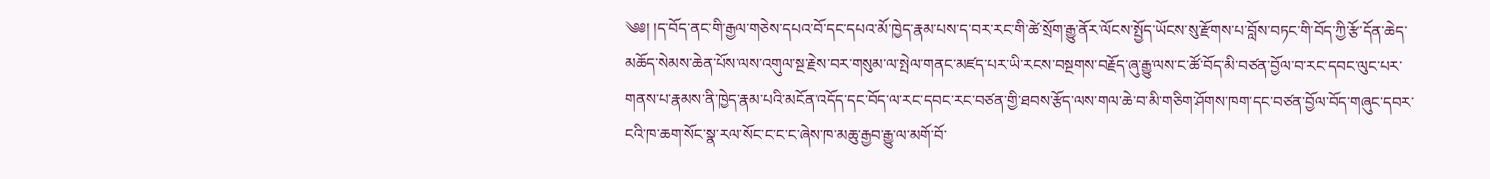༄༅། །ད་བོད་ནང་གི་རྒྱལ་གཅེས་དཔའ་བོ་དང་དཔའ་མོ་ཁྱེད་རྣམ་པས་ད་བར་རང་གི་ཚེ་སྲོག་རྒྱུ་ནོར་ལོངས་སྤྱོད་ཡོངས་སུ་རྫོགས་པ་བློས་བཏང་གི་བོད་ཀྱི་རྩོ་དོན་ཆེད་མཆོད་སེམས་ཆེན་པོས་ལས་འགུལ་སྔ་རྗེས་བར་གསུམ་ལ་སྤེལ་གནང་མཛད་པར་ཡི་རངས་བསྔགས་བརྗོད་ཞུ་རྒྱུ་ལས་ང་ཚོ་བོད་མི་བཙན་བྱོལ་བ་རང་དབང་ལུང་པར་གནས་པ་རྣམས་ནི་ཁྱེད་རྣམ་པའི་མངོན་འདོད་དང་བོད་ལ་རང་དབང་རང་བཙན་གྱི་ཐབས་རྩོད་ལས་གལ་ཆེ་བ་མི་གཅིག་ཤོགས་ཁག་དང་བཙན་བྱོལ་བོད་གཞུང་དབར་ངའི་ཁ་ཆག་སོང་སྣ་རལ་སོང་ང་ང་ང་ཞེས་ཁ་མཆུ་རྒྱབ་རྒྱུ་ལ་མགོ་བོ་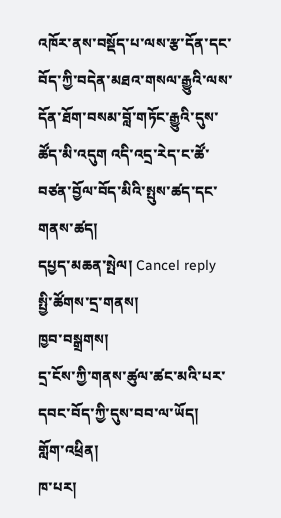འཁོར་ནས་བསྡོད་པ་ལས་རྩ་དོན་དང་བོད་ཀྱི་བདེན་མཐའ་གསལ་རྒྱུའི་ལས་དོན་ཐོག་བསམ་བློ་གཏོང་རྒྱུའི་དུས་ཚོད་མི་འདུག འདི་འདྲ་རེད་ང་ཚོ་བཙན་བྱོལ་བོད་མིའི་སྤུས་ཚད་དང་གནས་ཚད།
དཔྱད་མཆན་སྤེལ། Cancel reply
སྤྱི་ཚོགས་དྲ་གནས།
ཁྱབ་བསྒྲགས།
དྲ་ངོས་ཀྱི་གནས་ཚུལ་ཚང་མའི་པར་དབང་བོད་ཀྱི་དུས་བབ་ལ་ཡོད།
གློག་འཕྲིན།
ཁ་པར།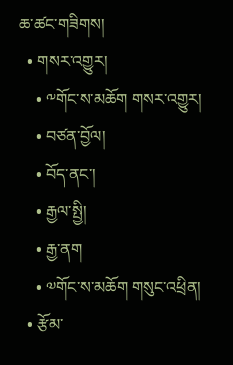ཆ་ཚང་གཟིགས།
  • གསར་འགྱུར།
    • ༸གོང་ས་མཆོག གསར་འགྱུར།
    • བཙན་བྱོལ།
    • བོད་ནང་།
    • རྒྱལ་སྤྱི།
    • རྒྱ་ནག
    • ༧གོང་ས་མཆོག གསུང་འཕྲིན།
  • རྩོམ་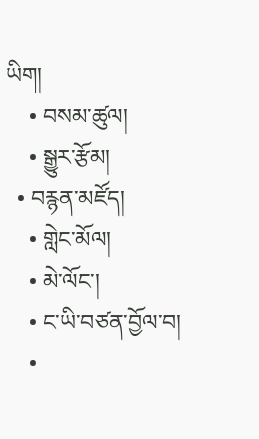ཡིག།
    • བསམ་ཚུལ།
    • སྒྱུར་རྩོམ།
  • བརྙན་མཛོད།
    • གླེང་མོལ།
    • མེ་ལོང་།
    • ང་ཡི་བཙན་བྱོལ་བ།
    •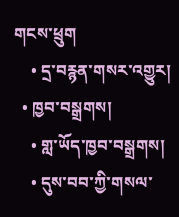གངས་ཕྲུག
    • དྲ་བརྙན་གསར་འགྱུར།
  • ཁྱབ་བསྒྲགས།
    • གླ་ཡོད་ཁྱབ་བསྒྲགས།
    • དུས་བབ་ཀྱི་གསལ་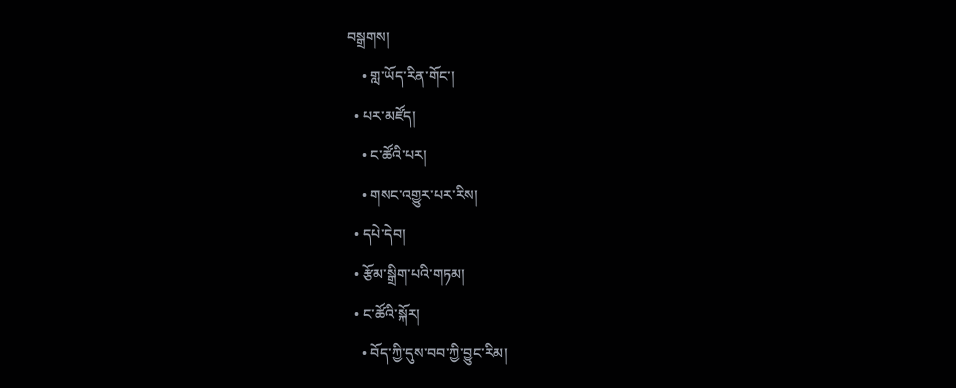བསྒྲགས།
    • གླ་ཡོད་རིན་གོང་།
  • པར་མཛོད།
    • ང་ཚོའི་པར།
    • གསང་འགྱུར་པར་རིས།
  • དཔེ་དེབ།
  • རྩོམ་སྒྲིག་པའི་གཏམ།
  • ང་ཚོའི་སྐོར།
    • བོད་ཀྱི་དུས་བབ་ཀྱི་བྱུང་རིམ།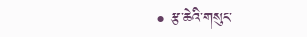• རྩ་ཆེའི་གསུང་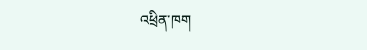འཕྲིན་ཁག